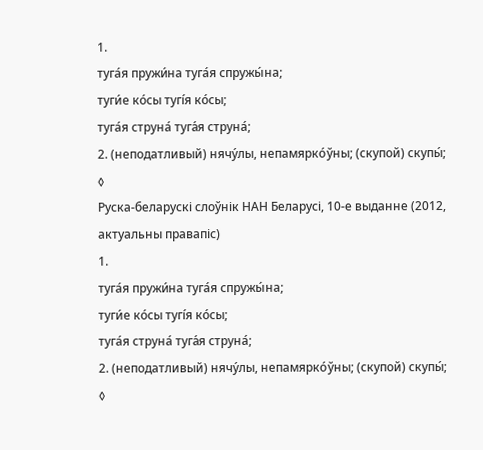1.
туга́я пружи́на туга́я спружы́на;
туги́е ко́сы тугі́я ко́сы;
туга́я струна́ туга́я струна́;
2. (неподатливый) нячу́лы, непамярко́ўны; (скупой) скупы́;
◊
Руска-беларускі слоўнік НАН Беларусі, 10-е выданне (2012, актуальны правапіс)
1.
туга́я пружи́на туга́я спружы́на;
туги́е ко́сы тугі́я ко́сы;
туга́я струна́ туга́я струна́;
2. (неподатливый) нячу́лы, непамярко́ўны; (скупой) скупы́;
◊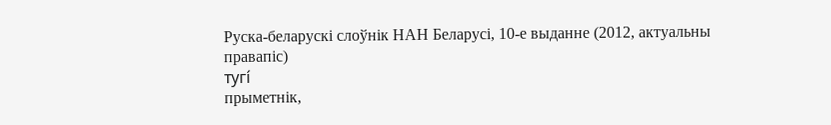Руска-беларускі слоўнік НАН Беларусі, 10-е выданне (2012, актуальны правапіс)
тугі́
прыметнік,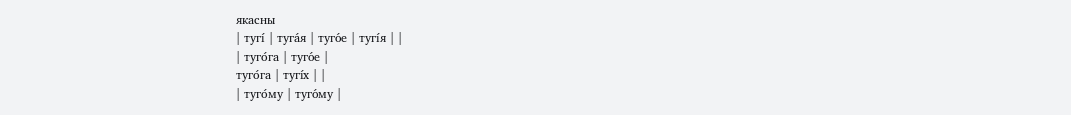якасны
| тугі́ | туга́я | туго́е | тугі́я | |
| туго́га | туго́е |
туго́га | тугі́х | |
| туго́му | туго́му |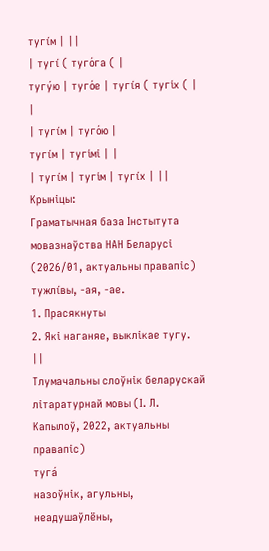тугі́м | ||
| тугі́ ( туго́га ( |
тугу́ю | туго́е | тугі́я ( тугі́х ( |
|
| тугі́м | туго́ю |
тугі́м | тугі́мі | |
| тугі́м | тугі́м | тугі́х | ||
Крыніцы:
Граматычная база Інстытута мовазнаўства НАН Беларусі (2026/01, актуальны правапіс)
тужлі́вы, -ая, -ае.
1. Прасякнуты
2. Які наганяе, выклікае тугу.
||
Тлумачальны слоўнік беларускай літаратурнай мовы (І. Л. Капылоў, 2022, актуальны правапіс)
туга́
назоўнік, агульны, неадушаўлёны,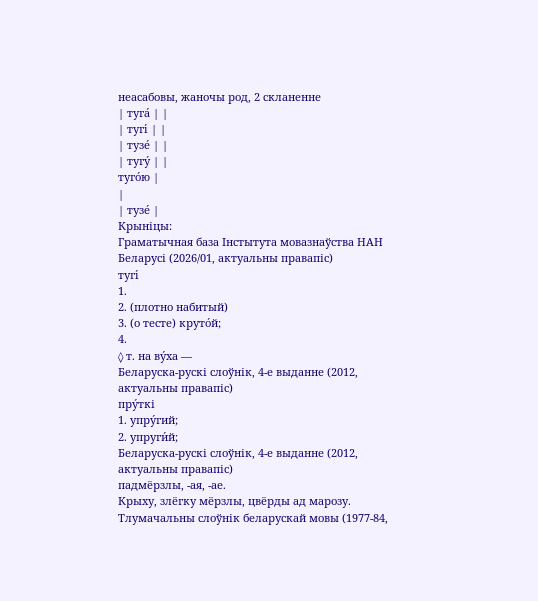неасабовы, жаночы род, 2 скланенне
| туга́ | |
| тугі́ | |
| тузе́ | |
| тугу́ | |
туго́ю |
|
| тузе́ |
Крыніцы:
Граматычная база Інстытута мовазнаўства НАН Беларусі (2026/01, актуальны правапіс)
тугі́
1.
2. (плотно набитый)
3. (о тесте) круто́й;
4.
◊ т. на ву́ха —
Беларуска-рускі слоўнік, 4-е выданне (2012, актуальны правапіс)
пру́ткі
1. упру́гий;
2. упруги́й;
Беларуска-рускі слоўнік, 4-е выданне (2012, актуальны правапіс)
падмёрзлы, ‑ая, ‑ае.
Крыху, злёгку мёрзлы, цвёрды ад марозу.
Тлумачальны слоўнік беларускай мовы (1977-84,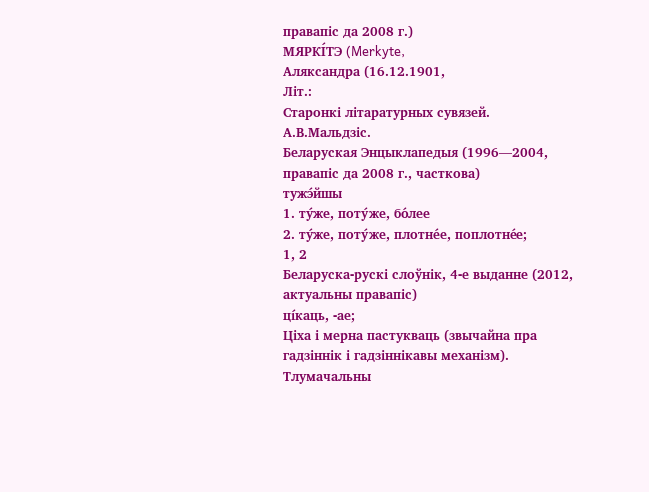правапіс да 2008 г.)
МЯРКІ́ТЭ (Merkyte,
Аляксандра (16.12.1901,
Літ.:
Старонкі літаратурных сувязей.
А.В.Мальдзіс.
Беларуская Энцыклапедыя (1996—2004, правапіс да 2008 г., часткова)
тужэ́йшы
1. ту́же, поту́же, бо́лее
2. ту́же, поту́же, плотне́е, поплотне́е;
1, 2
Беларуска-рускі слоўнік, 4-е выданне (2012, актуальны правапіс)
ці́каць, ‑ае;
Ціха і мерна пастукваць (звычайна пра гадзіннік і гадзіннікавы механізм).
Тлумачальны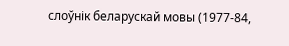слоўнік беларускай мовы (1977-84,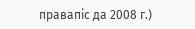правапіс да 2008 г.)